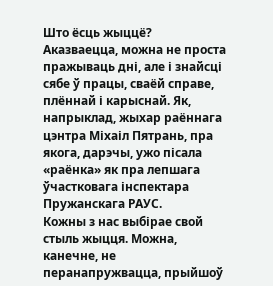Што ёсць жыццё? Аказваецца, можна не проста пражываць дні, але і знайсці сябе ў працы, сваёй справе, плённай і карыснай. Як, напрыклад, жыхар раённага цэнтра Міхаіл Пятрань, пра якога, дарэчы, ужо пісала «раёнка» як пра лепшага ўчастковага інспектара Пружанскага РАУС.
Кожны з нас выбірае свой стыль жыцця. Можна, канечне, не перанапружвацца, прыйшоў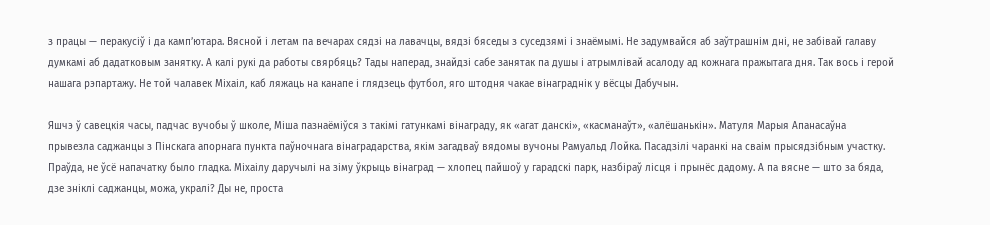з працы — перакусіў і да камп’ютара. Вясной і летам па вечарах сядзі на лавачцы, вядзі бяседы з суседзямі і знаёмымі. Не задумвайся аб заўтрашнім дні, не забівай галаву думкамі аб дадатковым занятку. А калі рукі да работы свярбяць? Тады наперад, знайдзі сабе занятак па душы і атрымлівай асалоду ад кожнага пражытага дня. Так вось і герой нашага рэпартажу. Не той чалавек Міхаіл, каб ляжаць на канапе і глядзець футбол, яго штодня чакае вінаграднік у вёсцы Дабучын.

Яшчэ ў савецкія часы, падчас вучобы ў школе, Міша пазнаёміўся з такімі гатункамі вінаграду, як «агат данскі», «касманаўт», «алёшанькін». Матуля Марыя Апанасаўна прывезла саджанцы з Пінскага апорнага пункта паўночнага вінаградарства, якім загадваў вядомы вучоны Рамуальд Лойка. Пасадзілі чаранкі на сваім прысядзібным участку. Праўда, не ўсё напачатку было гладка. Міхаілу даручылі на зіму ўкрыць вінаград — хлопец пайшоў у гарадскі парк, назбіраў лісця і прынёс дадому. А па вясне — што за бяда, дзе зніклі саджанцы, можа, укралі? Ды не, проста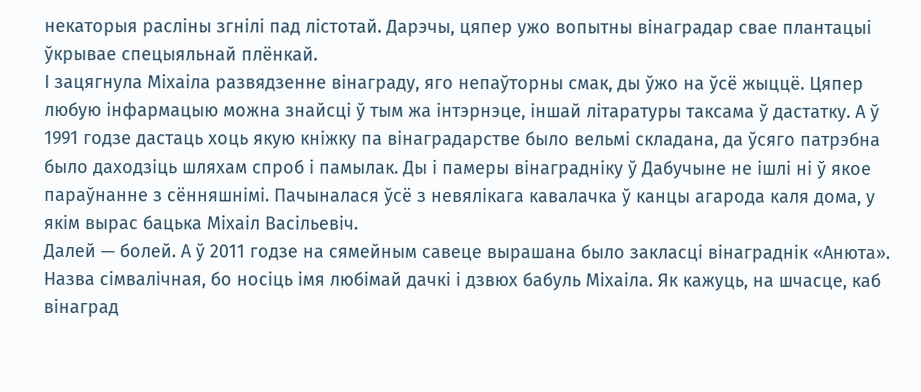некаторыя расліны згнілі пад лістотай. Дарэчы, цяпер ужо вопытны вінаградар свае плантацыі ўкрывае спецыяльнай плёнкай.
І зацягнула Міхаіла развядзенне вінаграду, яго непаўторны смак, ды ўжо на ўсё жыццё. Цяпер любую інфармацыю можна знайсці ў тым жа інтэрнэце, іншай літаратуры таксама ў дастатку. А ў 1991 годзе дастаць хоць якую кніжку па вінаградарстве было вельмі складана, да ўсяго патрэбна было даходзіць шляхам спроб і памылак. Ды і памеры вінаградніку ў Дабучыне не ішлі ні ў якое параўнанне з сённяшнімі. Пачыналася ўсё з невялікага кавалачка ў канцы агарода каля дома, у якім вырас бацька Міхаіл Васільевіч.
Далей — болей. А ў 2011 годзе на сямейным савеце вырашана было закласці вінаграднік «Анюта». Назва сімвалічная, бо носіць імя любімай дачкі і дзвюх бабуль Міхаіла. Як кажуць, на шчасце, каб вінаград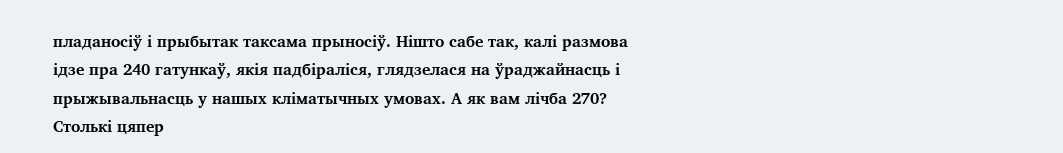пладаносіў і прыбытак таксама прыносіў. Нішто сабе так, калі размова ідзе пра 240 гатункаў, якія падбіраліся, глядзелася на ўраджайнасць і прыжывальнасць у нашых кліматычных умовах. А як вам лічба 270? Столькі цяпер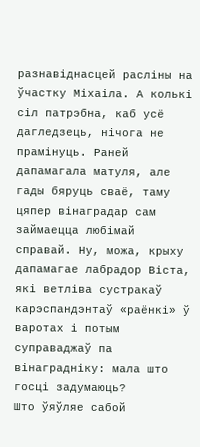разнавіднасцей расліны на
ўчастку Міхаіла. А колькі сіл патрэбна, каб усё дагледзець, нічога не прамінуць. Раней дапамагала матуля, але гады бяруць сваё, таму цяпер вінаградар сам займаецца любімай справай. Ну, можа, крыху дапамагае лабрадор Віста, які ветліва сустракаў карэспандэнтаў «раёнкі» ў варотах і потым суправаджаў па вінаградніку: мала што госці задумаюць?
Што ўяўляе сабой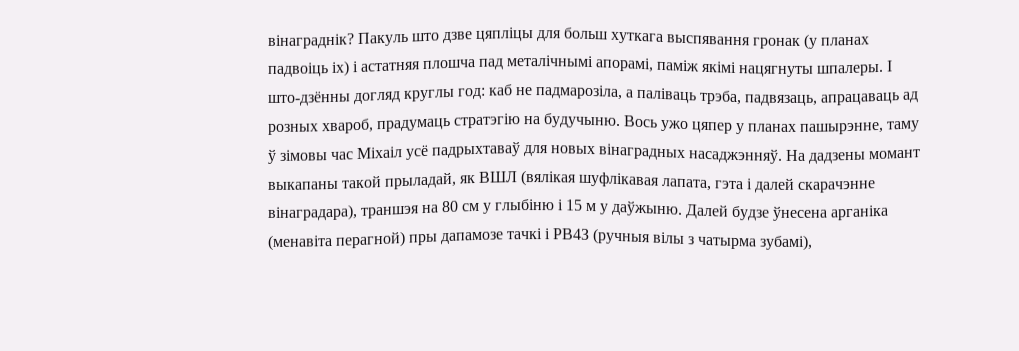вінаграднік? Пакуль што дзве цяпліцы для больш хуткага выспявання гронак (у планах падвоіць іх) і астатняя плошча пад металічнымі апорамі, паміж якімі нацягнуты шпалеры. І што-дзённы догляд круглы год: каб не падмарозіла, а паліваць трэба, падвязаць, апрацаваць ад розных хвароб, прадумаць стратэгію на будучыню. Вось ужо цяпер у планах пашырэнне, таму ў зімовы час Міхаіл усё падрыхтаваў для новых вінаградных насаджэнняў. На дадзены момант выкапаны такой прыладай, як ВШЛ (вялікая шуфлікавая лапата, гэта і далей скарачэнне вінаградара), траншэя на 80 см у глыбіню і 15 м у даўжыню. Далей будзе ўнесена арганіка (менавіта перагной) пры дапамозе тачкі і РВ4З (ручныя вілы з чатырма зубамі),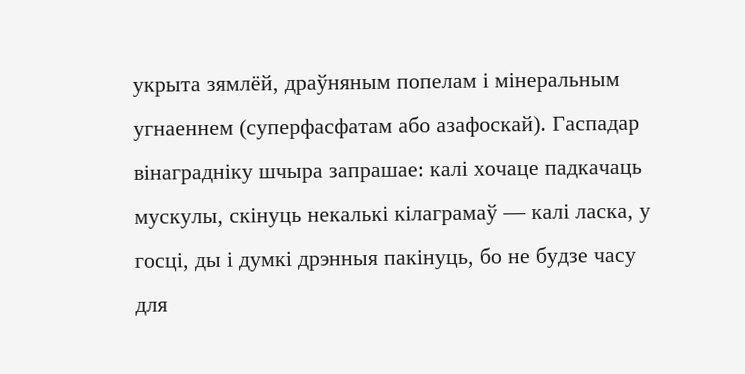укрыта зямлёй, драўняным попелам і мінеральным угнаеннем (суперфасфатам або азафоскай). Гаспадар вінаградніку шчыра запрашае: калі хочаце падкачаць мускулы, скінуць некалькі кілаграмаў — калі ласка, у госці, ды і думкі дрэнныя пакінуць, бо не будзе часу для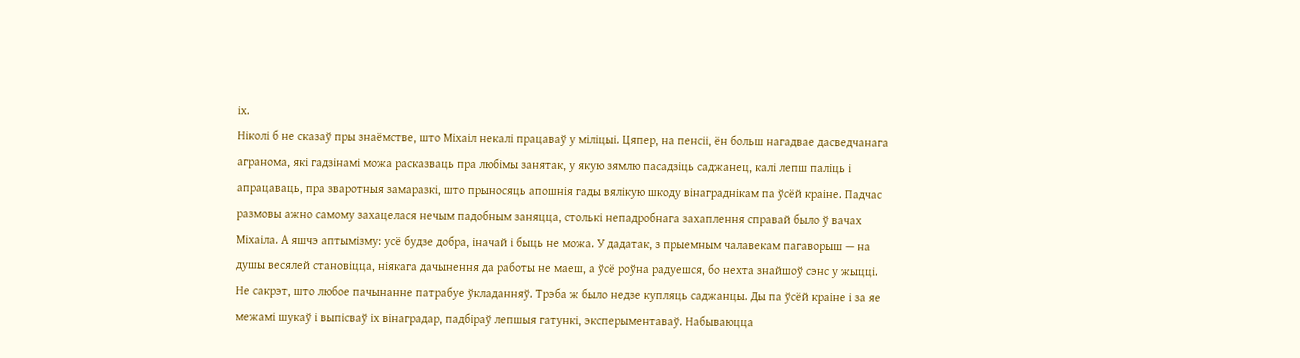іх.
Ніколі б не сказаў пры знаёмстве, што Міхаіл некалі працаваў у міліцыі. Цяпер, на пенсіі, ён больш нагадвае дасведчанага агранома, які гадзінамі можа расказваць пра любімы занятак, у якую зямлю пасадзіць саджанец, калі лепш паліць і апрацаваць, пра зваротныя замаразкі, што прыносяць апошнія гады вялікую шкоду вінаграднікам па ўсёй краіне. Падчас размовы ажно самому захацелася нечым падобным заняцца, столькі непадробнага захаплення справай было ў вачах Міхаіла. А яшчэ аптымізму: усё будзе добра, іначай і быць не можа. У дадатак, з прыемным чалавекам пагаворыш — на душы весялей становіцца, ніякага дачынення да работы не маеш, а ўсё роўна радуешся, бо нехта знайшоў сэнс у жыцці.
Не сакрэт, што любое пачынанне патрабуе ўкладанняў. Трэба ж было недзе купляць саджанцы. Ды па ўсёй краіне і за яе межамі шукаў і выпісваў іх вінаградар, падбіраў лепшыя гатункі, эксперыментаваў. Набываюцца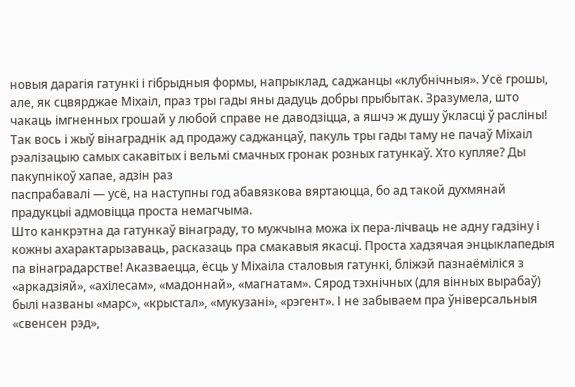новыя дарагія гатункі і гібрыдныя формы, напрыклад, саджанцы «клубнічныя». Усё грошы, але, як сцвярджае Міхаіл, праз тры гады яны дадуць добры прыбытак. Зразумела, што чакаць імгненных грошай у любой справе не даводзіцца, а яшчэ ж душу ўкласці ў расліны!
Так вось і жыў вінаграднік ад продажу саджанцаў, пакуль тры гады таму не пачаў Міхаіл рэалізацыю самых сакавітых і вельмі смачных гронак розных гатункаў. Хто купляе? Ды пакупнікоў хапае, адзін раз
паспрабавалі — усё, на наступны год абавязкова вяртаюцца, бо ад такой духмянай прадукцыі адмовіцца проста немагчыма.
Што канкрэтна да гатункаў вінаграду, то мужчына можа іх пера-лічваць не адну гадзіну і кожны ахарактарызаваць, расказаць пра смакавыя якасці. Проста хадзячая энцыклапедыя па вінаградарстве! Аказваецца, ёсць у Міхаіла сталовыя гатункі, бліжэй пазнаёміліся з «аркадзіяй», «ахілесам», «мадоннай», «магнатам». Сярод тэхнічных (для вінных вырабаў) былі названы «марс», «крыстал», «мукузані», «рэгент». І не забываем пра ўніверсальныя «свенсен рэд»,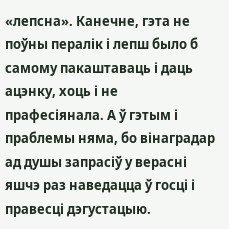«лепсна». Канечне, гэта не поўны пералік і лепш было б самому пакаштаваць і даць ацэнку, хоць і не прафесіянала. А ў гэтым і праблемы няма, бо вінаградар ад душы запрасіў у верасні яшчэ раз наведацца ў госці і правесці дэгустацыю.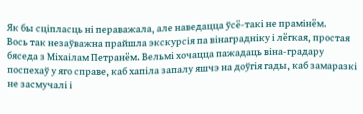Як бы сціпласць ні пераважала, але наведацца ўсё-такі не прамінём.
Вось так незаўважна прайшла экскурсія па вінаградніку і лёгкая, простая бяседа з Міхаілам Петранём. Вельмі хочацца пажадаць віна-градару поспехаў у яго справе, каб хапіла запалу яшчэ на доўгія гады, каб замаразкі не засмучалі і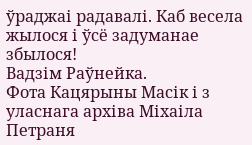ўраджаі радавалі. Каб весела жылося і ўсё задуманае збылося!
Вадзім Раўнейка.
Фота Кацярыны Масік і з уласнага архіва Міхаіла Петраня